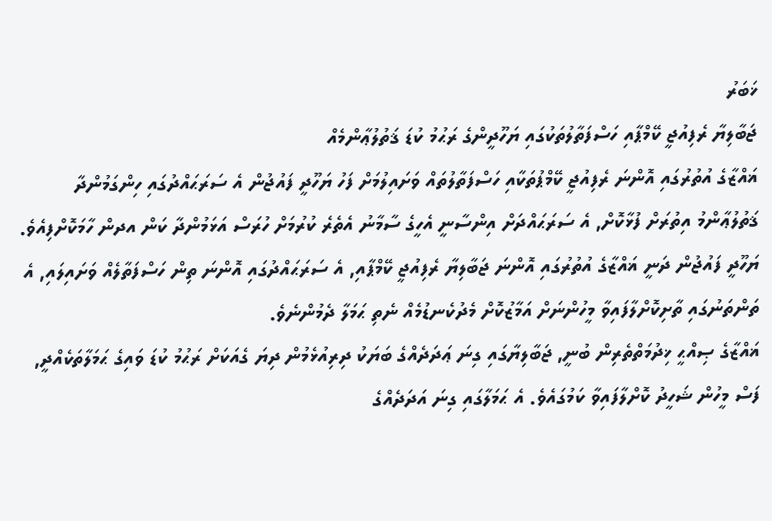ޚަބަރު
ޖަބާލިޔާ ރެފިއުޖީ ކޭމްޕާއި ހަސްފަތާލުތަކުގައި ޔަހޫދީންގެ ރަޙުމު ކުޑަ ޤަތުލުޢާންމެއް
ޣައްޒާގެ އުތުރުގައި އޮންނަ ރެފިއުޖީ ކޭމްޕުތަކާއި ހަސްފަތާލުތައް ވަށައިލުމަށް ފަހު ޔަހޫދީ ފައުޖުން އެ ސަރަޙައްދުގައި ހިންގަމުންދާ ޤަތުލުޢާންމު އިތުރަށް ފުޅާކޮށް, އެ ސަރަޙައްދަށް އިންސާނީ އެހީގެ ސާމާނު އެތެރެ ކުރުމަށް ހުރަސް އަޅަމުންދާ ކަން އދން ހާމަކޮށްފިއެވެ. ޔަހޫދީ ފައުޖުން ދަނީ ޣައްޒާގެ އުތުރުގައި އޮންނަ ޖަބާލިޔާ ރެފިއުޖީ ކޭމްޕާއި, އެ ސަރަޙައްދުގައި އޮންނަ ތިން ހަސްފަތާލެއް ވަށައިލައި, އެ ތަންތަނުގައި ތާށިކޮށްލާފައިވާ މީހުންނަށް އަމާޒުކޮށް މެދުކެނޑުމެއް ނެތި ޙަމަލާ ދެމުންނެވެ.
ޣައްޒާގެ ޞިއްޙީ ޚިދުމަތްތެރިން ބުނީ, ޖަބާލިޔާގައި ގިނަ ޢަދަދެއްގެ ބަޔަކު ދިރިއުޅެމުން ދިޔަ ގެއަކަށް ރަޙުމު ކުޑަ ވައިގެ ޙަމަލާތަކެއްދީ, ފަސް މީހުން ޝަހީދު ކޮށްލާފައިވާ ކަމުގައެވެ. އެ ޙަމަލާގައި ގިނަ އަދަދެއްގެ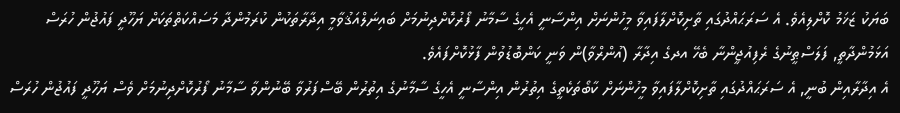ބަޔަކު ޒަޚަމު ކޮށްލިއެވެ. އެ ސަރަޙައްދުގައި ތާށިކޮށްލާފައިވާ މީހުންނަށް އިންސާނީ އެހީގެ ސާމާނު ފޯރުކޮށްދިނުމަށް ބައިނަލްއަޤުވާމީ އިދާރާތަކުން ކުރަމުންދާ މަސައްކަތްތަކަށް ޔަހޫދީ ފައުޖުން ހުރަސް އަޅަމުންދާތީ, ފަލަސްޠީނުގެ ރެފިއުޖީންނާ ބެހޭ އދގެ އިދާރާ (އުންރްވާ)ން ވަނީ ކަންބޮޑުވުން ފާޅުކޮށްފައެވެ.
އެ އިދާރާއިން ބުނީ, އެ ސަރަޙައްދުގައި ތާށިކޮށްލާފައިވާ މީހުންނަށް ކާބޯތަކެތީގެ އިތުރުން އިންސާނީ އެހީގެ ސާމާނުގެ އިތުރުން ބޭސްފަރުވާ ބޭނުންވާ ސާމާނު ފޯރުކޮށްދިނުމަށް ވެސް ޔަހޫދީ ފައުޖުން ހުރަސް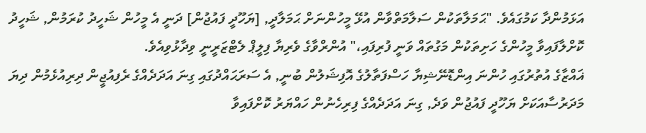އަޅަމުންދާ ކަމުގައެވެ. "ޙަމަލާތަކުން ސަލާމަތްވާން އުޅޭ މީހުންނަށް ޙަމަލާދީ, [ޔަހޫދީ ފައުޖުން] ދަނީ އެ މީހުން ޝަހީދު ކުރަމުން, ޝަހީދު ކޮށްލާފައިވާ މީހުންގެ ހަށިތަކުން މަގުތައް ވަނީ ފުރިފައި،" އުންރްވާގެ ވެރިޔާ ފިލީޕް ލެޓްޒަރީނީ ވިދާޅުވިއެވެ.
ޣައްޒާގެ އުތުރުގައި ހުންނަ އިންޑޮނޭޝިޔާ ހަސްފަތާލުގެ އޮފިޝަލުން ބުނީ, އެ ސަރަޙައްދުގައި ގިނަ އަދަދެއްގެ ރެފިއުޖީން ދިރިއުޅެމުން ދިޔަ މަދަރުސާއަކަށް ޔަހޫދީ ފައުޖުން ވަދެ, ގިނަ އަދަދެއްގެ ފިރިހެނުން ހައްޔަރު ކޮށްފައިވާ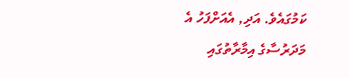ކަމުގައެވެ. އަދި, އެއަށްފަހު އެ މަދަރުސާގެ އިމާރާތުގައި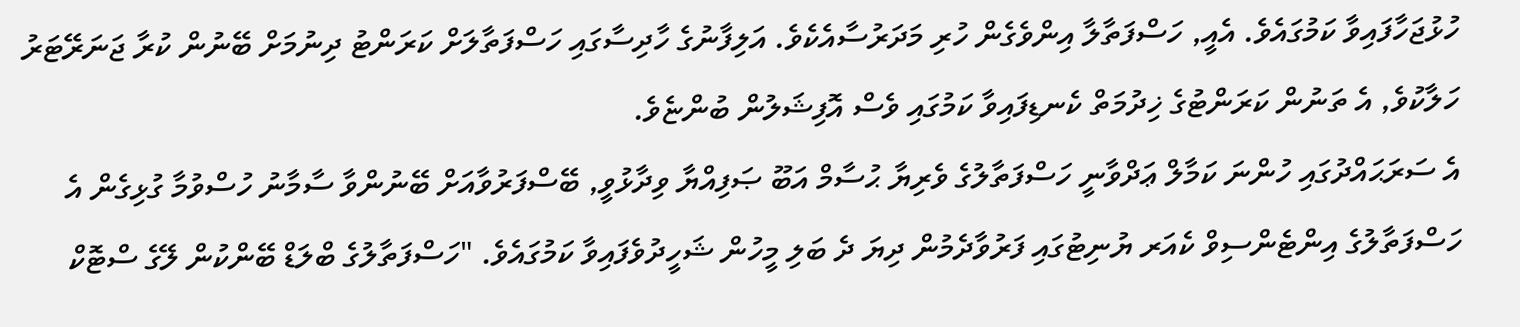ހުޅުޖަހާފައިވާ ކަމުގައެވެ. އެއީ, ހަސްފަތާލާ އިންވެގެން ހުރި މަދަރުސާއެކެވެ. އަލިފާނުގެ ހާދިސާގައި ހަސްފަތާލަށް ކަރަންޓު ދިނުމަށް ބޭނުން ކުރާ ޖަނަރޭޓަރު ހަލާކުވެ, އެ ތަނުން ކަރަންޓުގެ ޚިދުމަތް ކެނޑިފައިވާ ކަމުގައި ވެސް އޮފިޝަލުން ބުންޏެވެ.
އެ ސަރަޙައްދުގައި ހުންނަ ކަމާލް ޢަދްވާނީ ހަސްފަތާލުގެ ވެރިޔާ ޙުސާމް އަބޫ ޞަފިއްޔާ ވިދާޅުވީ, ބޭސްފަރުވާއަށް ބޭނުންވާ ސާމާނު ހުސްވުމާ ގުޅިގެން އެ ހަސްފަތާލުގެ އިންޓެންސިވް ކެއަރ ޔުނިޓުގައި ފަރުވާދެމުން ދިޔަ ދެ ބަލި މީހުން ޝަހީދުވެފައިވާ ކަމުގައެވެ. "ހަސްފަތާލުގެ ބްލަޑް ބޭންކުން ލޭގެ ސްޓޮކް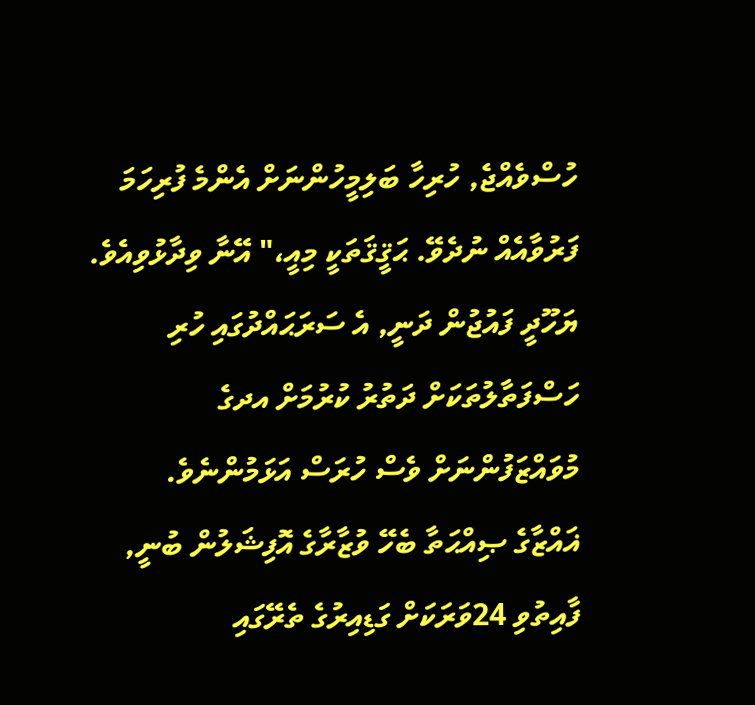ހުސްވެއްޖެ, ހުރިހާ ބަލިމީހުންނަށް އެންމެ ފުރިހަމަ ފަރުވާއެއް ނުދެވޭ. ޙަޤީޤަތަކީ މިއީ،" އޭނާ ވިދާޅުވިއެވެ. ޔަހޫދީ ފައުޖުން ދަނީ, އެ ސަރަޙައްދުގައި ހުރި ހަސްފަތާލުތަކަށް ދަތުރު ކުރުމަށް އދގެ މުވައްޒަފުންނަށް ވެސް ހުރަސް އަޅަމުންނެވެ.
ޣައްޒާގެ ޞިއްޙަތާ ބެހޭ ވުޒާރާގެ އޮފިޝަލުން ބުނީ, ފާއިތުވި 24ވަރަކަށް ގަޑިއިރުގެ ތެރޭގައި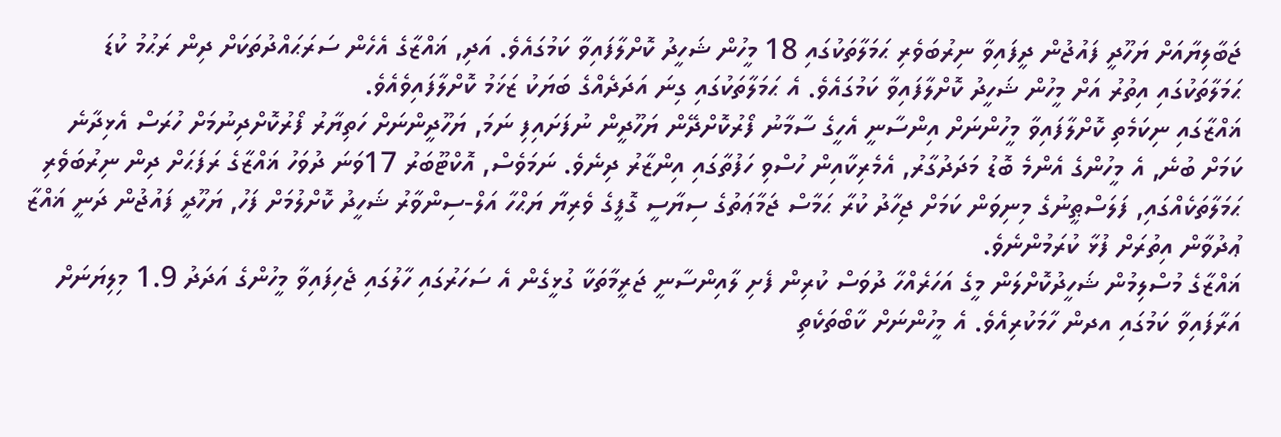ޖަބާލިޔާއަށް ޔަހޫދީ ފައުޖުން ދީފައިވާ ނިރުބަވެރި ޙަމަލާތަކުގައި 18 މީހުން ޝަހީދު ކޮށްލާފައިވާ ކަމުގައެވެ. އަދި, ޣައްޒާގެ އެހެން ސަރަޙައްދުތަކަށް ދިން ރަޙުމު ކުޑަ ޙަމަލާތަކުގައި އިތުރު އަށް މީހުން ޝަހީދު ކޮށްލާފައިވާ ކަމުގައެވެ. އެ ޙަމަލާތަކުގައި ގިނަ އަދަދެއްގެ ބަޔަކު ޒަޚަމު ކޮށްލާފައިވެއެވެ.
ޣައްޒާގައި ނިކަމެތި ކޮށްލާފައިވާ މީހުންނަށް އިންސާނީ އެހީގެ ސާމާނު ފޯރުކޮށްދޭން ޔަހޫދީން ނުފަށައިފި ނަމަ, ޔަހޫދީންނަށް ހަތިޔާރު ފޯރުކޮށްދިނުމަށް ހުރަސް އެޅިދާނެ ކަމަށް ބުނެ, އެ މީހުންގެ އެންމެ ބޮޑު މަދަދުގާރު, އެމެރިކާއިން ހުސްވި ހަފުތާގައި އިންޒާރު ދިނެވެ. ނަމަވެސް, އޮކްޓޫބަރު 17ވަނަ ދުވަހު ޣައްޒާގެ ރަފަޙަށް ދިން ނިރުބަވެރި ޙަމަލާތަކެއްގައި, ފަލަސްޠީނުގެ މިނިވަން ކަމަށް ޖިހާދު ކުރާ ޙަމާސް ޖަމާޢަތުގެ ސިޔާސީ ގޮފީގެ ވެރިޔާ ޔަޙްހާ އަލް-ސިންވާރު ޝަހީދު ކޮށްލުމަށް ފަހު, ޔަހޫދީ ފައުޖުން ދަނީ ޣައްޒާ ޢުދުވާން އިތުރަށް ފުޅާ ކުރަމުންނެވެ.
ޣައްޒާގެ މުސްލިމުން ޝަހީދުކޮށްލަން މީގެ އަހަރެއްހާ ދުވަސް ކުރިން ފެށި ލާއިންސާނީ ޖަރީމާތަކާ ގުޅީގެން އެ ސަހަރުގައި ހާލުގައި ޖެހިފައިވާ މީހުންގެ އަދަދު 1.9 މިލިޔަނަށް އަރާފައިވާ ކަމުގައި އދން ހާމަކުރިއެވެ. އެ މީހުންނަށް ކާބޯތަކެތި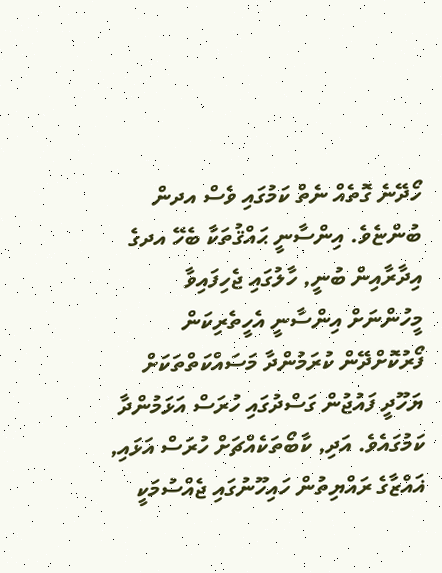ހޯދޭނެ ގޮތެއް ނެތް ކަމުގައި ވެސް އދން ބުންޏެވެ. އިންސާނީ ޙައްޤުތަކާ ބެހޭ އދގެ އިދާރާއިން ބުނީ, ހާލުގައި ޖެހިފައިވާ މީހުންނަށް އިންސާނީ އެހީތެރިކަން ފޯރުކޮށްދޭން ކުރަމުންދާ މަސައްކަތްތަކަށް ޔަހޫދީ ފައުޖުން ގަސްދުގައި ހުރަސް އަޅަމުންދާ ކަމުގައެވެ. އަދި, ކާބޯތަކެއްޗަށް ހުރަސް އަޅައި, ޣައްޒާގެ ރައްޔިތުން ހައިހޫނުގައި ޖެއްސުމަކީ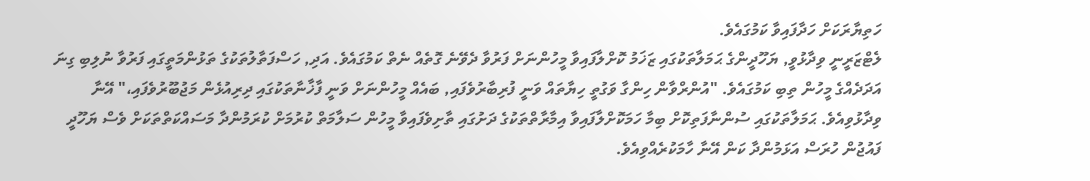ހަތިޔާރަކަށް ހަދާފައިވާ ކަމުގައެވެ.
ލެޓްޒަރީނީ ވިދާޅުވީ, ޔަހޫދީންގެ ޙަމަލާތަކުގައި ޒަޚަމު ކޮށްލާފައިވާ މީހުންނަށް ފަރުވާ ދެވޭނެ ގޮތެއް ނެތް ކަމުގައެވެ. އަދި, ހަސްފަތާލުތަކުގެ ތަޅުންމަތީގައި ފަރުވާ ނުލިބި ގިނަ އަދަދެއްގެ މީހުން ތިބި ކަމުގައެވެ. "އުންރްވާން ހިންގާ ވަގުތީ ހިޔާތައް ވަނީ ފުރިބާރުވެފައި, ބައެއް މީހުންނަށް ވަނީ ފާޚާނާތަކުގައި ދިރިއުޅެން މަޖުބޫރުވެފައި،" އޭނާ ވިދާޅުވިއެވެ. ޙަމަލާތަކުގައި ސުންނާފަތިކޮށް ބިމާ ހަމަކޮށްލާފައިވާ އިމާރާތްތަކުގެ ދަށުގައި ތާށިވެފައިވާ މީހުން ސަލާމަތް ކުރުމަށް ކުރަމުންދާ މަސައްކަތްތަކަށް ވެސް ޔަހޫދީ ފައުޖުން ހުރަސް އަޅަމުންދާ ކަން އޭނާ ހާމަކުރެއްވިއެވެ.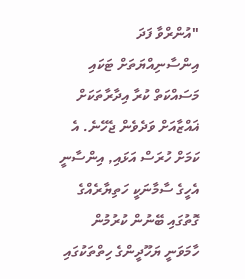"އުންރްވާ ފަދަ އިންސާނިއްޔަތަށް ޓަކައި މަސައްކަތް ކުރާ އިދާރާތަކަށް ޣައްޒާއަށް ވަދެވެން ޖެހޭނެ. އެ ކަމަށް ހުރަސް އަޅައި, އިންސާނީ އެހީގެ ސާމާނަކީ ހަތިޔާރެއްގެ ގޮތުގައި ބޭނުން ކުރުމުން ހާމަވަނީ ޔަހޫދީންގެ ހިތްތަކުގައި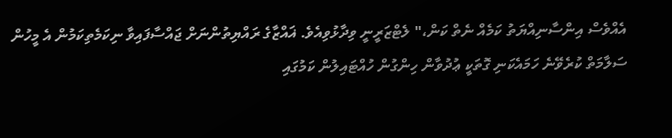އެއްވެސް އިންސާނިއްޔަތު ކަމެއް ނެތް ކަން،" ލެޓްޒަރީނީ ވިދާޅުވިއެވެ. ޣައްޒާގެ ރައްޔިތުންނަށް ޖައްސާފައިވާ ނިކަމެތިކަމުން އެ މީހުން ސަލާމަތް ކުރެވޭނެ ހަމައެކަނި ގޮތަކީ ޢުދުވާން ހިންގުން ހުއްޓައިލުން ކަމުގައި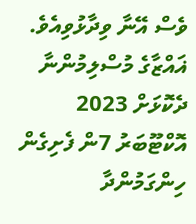ވެސް އޭނާ ވިދާޅުވިއެވެ.
ޣައްޒާގެ މުސްލިމުންނާ ދެކޮޅަށް 2023 އޮކްޓޫބަރު 7ން ފެށިގެން ހިންގަމުންދާ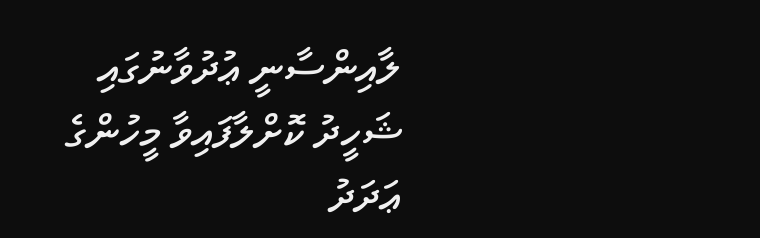ލާއިންސާނީ ޢުދުވާނުގައި ޝަހީދު ކޮށްލާފައިވާ މީހުންގެ ޢަދަދު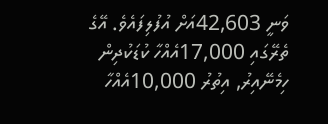ވަނީ 42,603އަށް އުފުލިފައެވެ. އޭގެ ތެރޭގައި 17,000އެއްހާ ކުޑަކުދިން ހިމެނޭއިރު, އިތުރު 10,000އެއްހާ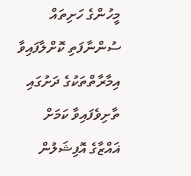މީހުންގެ ހަށިތައް ސުންނާފަތި ކޮށްލާފައިވާ އިމާރާތްތަކުގެ ދަށުގައި ތާށިވެފައިވާ ކަމަށް ޣައްޒާގެ އޮފިޝަލުން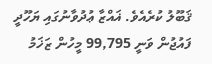ޤަބޫލު ކުރެއެވެ. ޣައްޒާ ޢުދުވާނުގައި ޔަހޫދީ ފައުޖުން ވަނީ 99,795 މީހުން ޒަޚަމު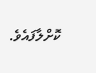ކޮށްލާފައެވެ.